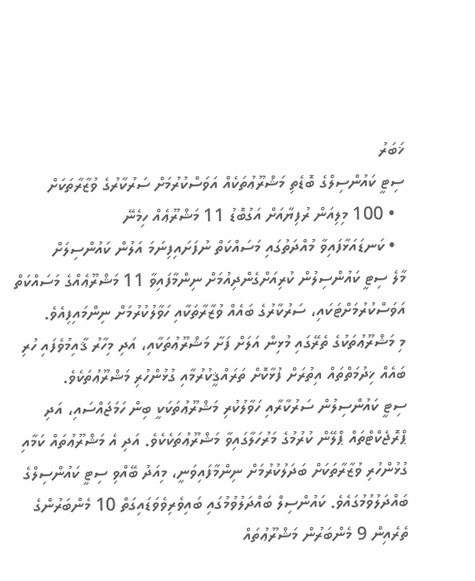ޚަބަރު
ސިޓީ ކައުންސިލްގެ ބޮޑެތި މަޝްރޫޢުތަކެއް އަވަސްކުރުމަށް ސަރުކާރުގެ ވުޒާރާތަކަށް
  • 100 މިލިއަން ރުފިޔާއަށް އަގުބޮޑު 11 މަޝްރޫޢެއް ހިމެނޭ
  • ކަނޑައަޅާފައިވާ މުއްދަތުގައި މަސައްކަތް ނުފަށައިފިނަމަ އަލުން ކައުންސިލަށް
މާލެ ސިޓީ ކައުންސިލުން ކުރިއަށްގެންދިއުމަށް ނިންމާފައިވާ 11 މަޝްރޫޢެއްގެ މަސައްކަތް އަވަސްކުރުމަށްޓަކައި، ސަރުކާރުގެ ބައެއް ވުޒާރާތަކާއި ހަވާލުކުރުމަށް ނިންމައިފިއެވެ.
މި މަޝްރޫޢުތަކުގެ ތެރޭގައި މުޅިން އަލަށް ފަށާ މަޝްރޫޢުތަކާއި، އަދި މިހާރު ޤާއިމުވެފައި ހުރި ބައެއް ޚިދުމަތްތައް އިތުރަށް ފުޅާކޮށް ތަރައްޤީކުރުމާއި ގުޅުންހުރި މަޝްރޫޢުތަކެވެ.
ސިޓީ ކައުންސިލުން ސަރުކާރާއި ހަވާލުކުރި މަޝްރޫޢުތަކަކީ ބިން ހަމަޖައްސައި، އަދި ޕްރޮޖެކްޓްތައް ޕްލޭން ކުރުމުގެ މަރުހަލާގައިވާ މަޝްރޫޢުތަކެކެވެ. އަދި އެ މަޝްރޫޢުތައް ކަމާއި ގުޅުންހުރި ވުޒާރާތަކަށް ބަދަލުކުރުމަށް ނިންމާފައިވަނީ، މިއަދު ބޭއްވި ސިޓީ ކައުންސިލްގެ ބައްދަލުވުމުގައެވެ. ކައުންސިލް ބައްދަލުވުމުގައި ބައިވެރިވެވަޑައިގަތް 10 މެންބަރުންގެ ތެރެއިން 9 މެންބަރުން މަޝްރޫޢުތައް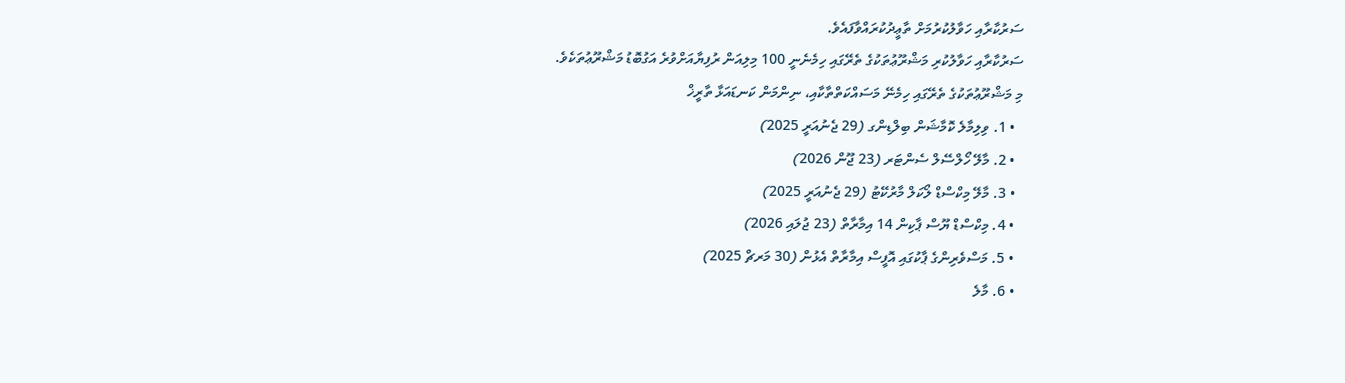ސަރުކާރާއި ހަވާލުކުރުމަށް ތާޢީދުކުރައްވާފައެވެ.
ސަރުކާރާއި ހަވާލުކުރި މަޝްރޫޢުތަކުގެ ތެރޭގައި ހިމެނެނީ 100 މިލިއަން ރުފިޔާއަށްވުރެ އަގުބޮޑު މަޝްރޫޢުތަކެވެ.
މި މަޝްރޫޢުތަކުގެ ތެރޭގައި ހިމެނޭ މަސައްކަތްތާކާއި، ނިންމަން ކަނޑައަޅާ ތާރީޚް
  • 1. ވިލިމާލެ ކޮމާޝަން ބިލްޑިންގ (29 ޖެނުއަރީ 2025)
  • 2. މާލޭ ހޯލްސޭލް ސެންޓަރ (23 ޖޫން 2026)
  • 3. މާލޭ މިކްސްޑް ލޯކަލް މާރުކޭޓު (29 ޖެނުއަރީ 2025)
  • 4. މިކްސްޑް ޔޫސް ޕާކިން 14 އިމާރާތް (23 ޖުލައި 2026)
  • 5. މަސްވެރިންގެ ޕާކުގައި އޮފީސް އިމާރާތް އެޅުން (30 މަރޗް 2025)
  • 6. މާލެ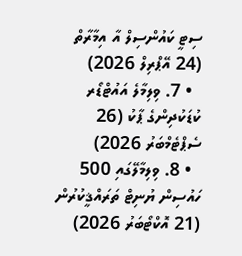ސިޓީ ކައުންސިލް އާ އިމާރާތް (24 އޭޕްރިލް 2026)
  • 7. ވިލިމާލެ އައުޓްޑޯރ ކުޑަކުދިންގެ ޕާކު (26 ސެޕްޓެމްބަރު 2026)
  • 8. ވިލިމާލޭގައި 500 ހައުސިން ޔުނިޓް ތަރައްޤީކުރުން (21 އޮކްޓޯބަރު 2026)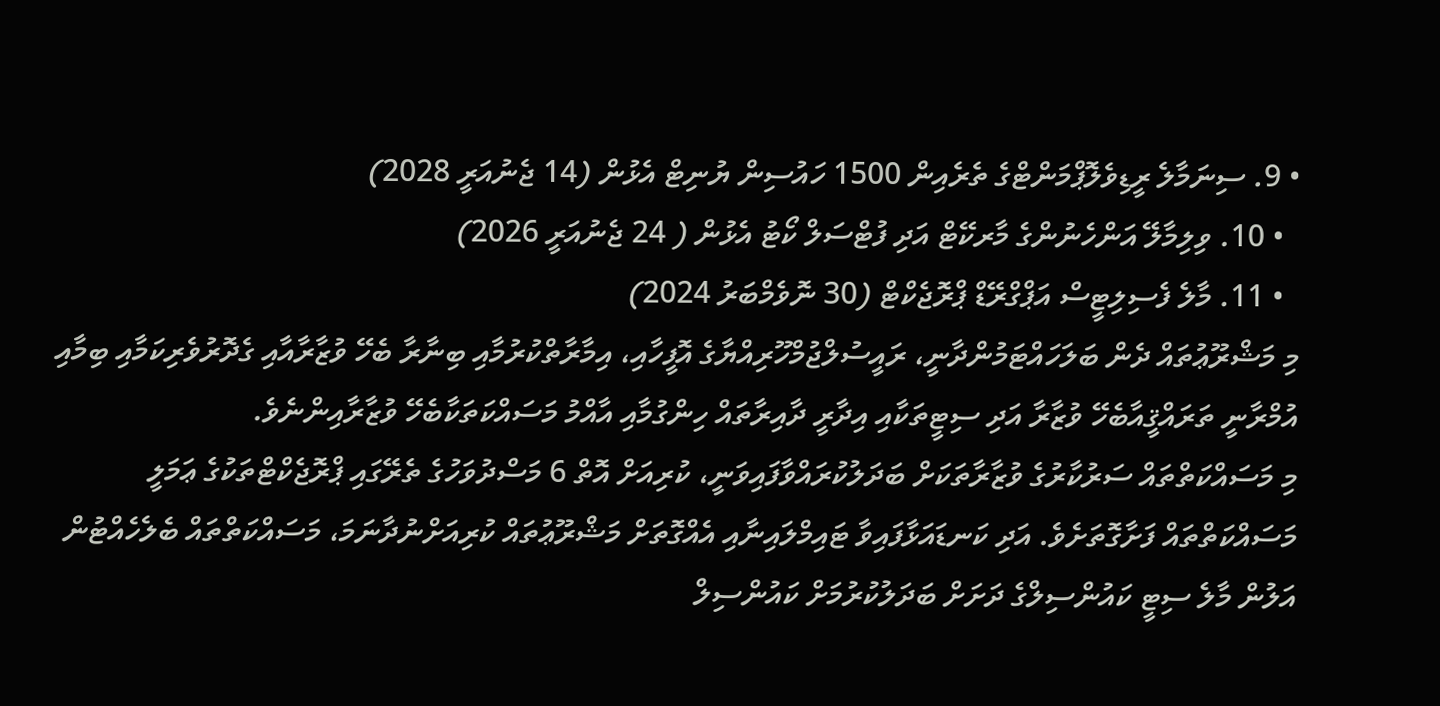• 9. ސިނަމާލެ ރީޑިވެލޮޕްމަންޓްގެ ތެރެއިން 1500 ހައުސިން ޔުނިޓް އެޅުން (14 ޖެނުއަރީ 2028)
  • 10. ވިލިމާލޭ އަންހެނުންގެ މާރކޭޓް އަދި ފުޓްސަލް ކޯޓު އެޅުން ( 24 ޖެނުއަރީ 2026)
  • 11. މާލެ ފެސިލިޓީސް އަޕްގްރޭޑް ޕްރޮޖެކްޓް (30 ނޮވެމްބަރު 2024)
މި މަޝްރޫޢުތައް ދެން ބަލަހައްޓަމުންދާނީ، ރައީސުލްޖުމްހޫރިއްޔާގެ އޮފީހާއި، އިމާރާތްކުރުމާއި ބިނާރާ ބެހޭ ވުޒާރާއާއި ގެދޮރުވެރިކަމާއި ބިމާއި އުމްރާނީ ތަރައްޤީއާބެހޭ ވުޒާރާ އަދި ސިޓީތަކާއި އިދާރީ ދާއިރާތައް ހިންގުމާއި އާއްމު މަސައްކަތަކާބެހޭ ވުޒާރާއިންނެވެ.
މި މަސައްކަތްތައް ސަރުކާރުގެ ވުޒާރާތަކަށް ބަދަލުކުރައްވާފައިވަނީ، ކުރިއަށް އޮތް 6 މަސްދުވަހުގެ ތެރޭގައި ޕްރޮޖެކްޓްތަކުގެ ޢަމަލީ މަސައްކަތްތައް ފަށާގޮތަށެވެ. އަދި ކަނޑައަޅާފައިވާ ޓައިމްލައިނާއި އެއްގޮތަށް މަޝްރޫޢުތައް ކުރިއަށްނުދާނަމަ، މަސައްކަތްތައް ބެލެހެއްޓުން އަލުން މާލެ ސިޓީ ކައުންސިލްގެ ދަށަށް ބަދަލުކުރުމަށް ކައުންސިލް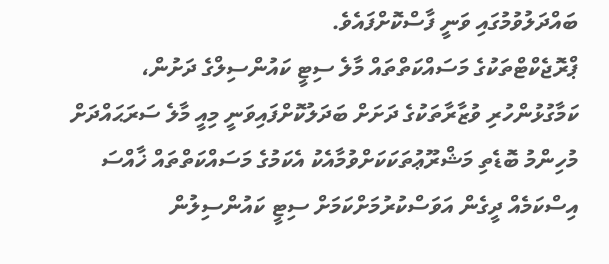ބައްދަލުވުމުގައި ވަނީ ފާސްކޮށްފައެވެ.
ޕްރޮޖެކްޓްތަކުގެ މަސައްކަތްތައް މާލެ ސިޓީ ކައުންސިލްގެ ދަށުން، ކަމާގުޅުންހުރި ވުޒާރާތަކުގެ ދަށަށް ބަދަލުކޮށްފައިވަނީ މިއީ މާލެ ސަރަޙައްދަށް މުހިންމު ބޮޑެތި މަޝްރޫޢުތަކަކަށްވުމާއެކު އެކަމުގެ މަސައްކަތްތައް ޚާއްސަ އިސްކަމެއް ދީގެން އަވަސްކުރުމަށްކަމަށް ސިޓީ ކައުންސިލުން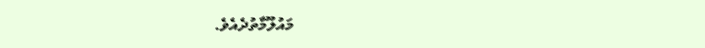މައުލޫމާތުދެއެވެ.